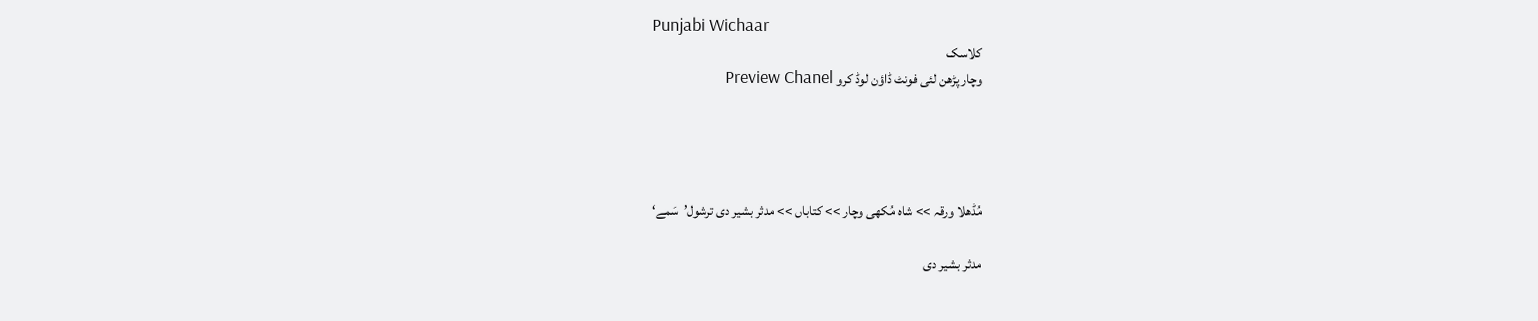Punjabi Wichaar
کلاسک
وچار پڑھن لئی فونٹ ڈاؤن لوڈ کرو Preview Chanel




مُڈھلا ورقہ >> شاہ مُکھی وچار >> کتاباں >> مدثر بشیر دی ترشول’سَمے‘

مدثر بشیر دی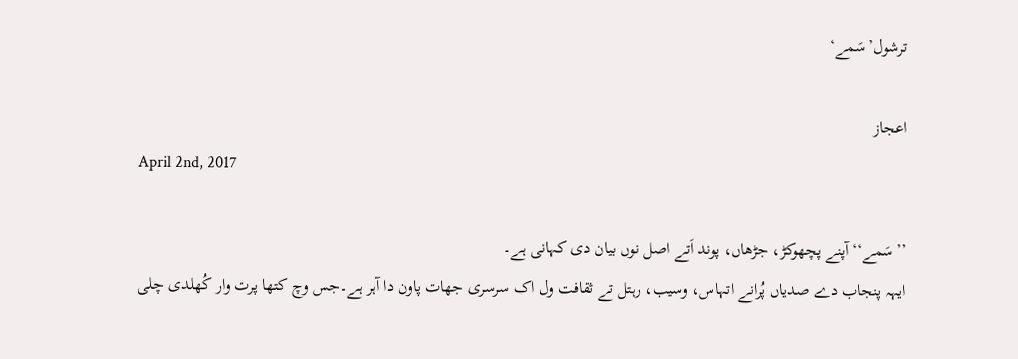ترشول’سَمے‘

اعجاز
April 2nd, 2017

’’سَمے‘‘آپنے پچھوکڑ، جڑھاں، پوند اَتے اصل نوں بیان دی کہانی ہے۔
ایہہ پنجاب دے صدیاں پُرانے اتہاس، وسیب، رہتل تے ثقافت ول اک سرسری جھات پاون دا آہر ہے۔جس وچ کتھا پرت وار کُھلدی چلی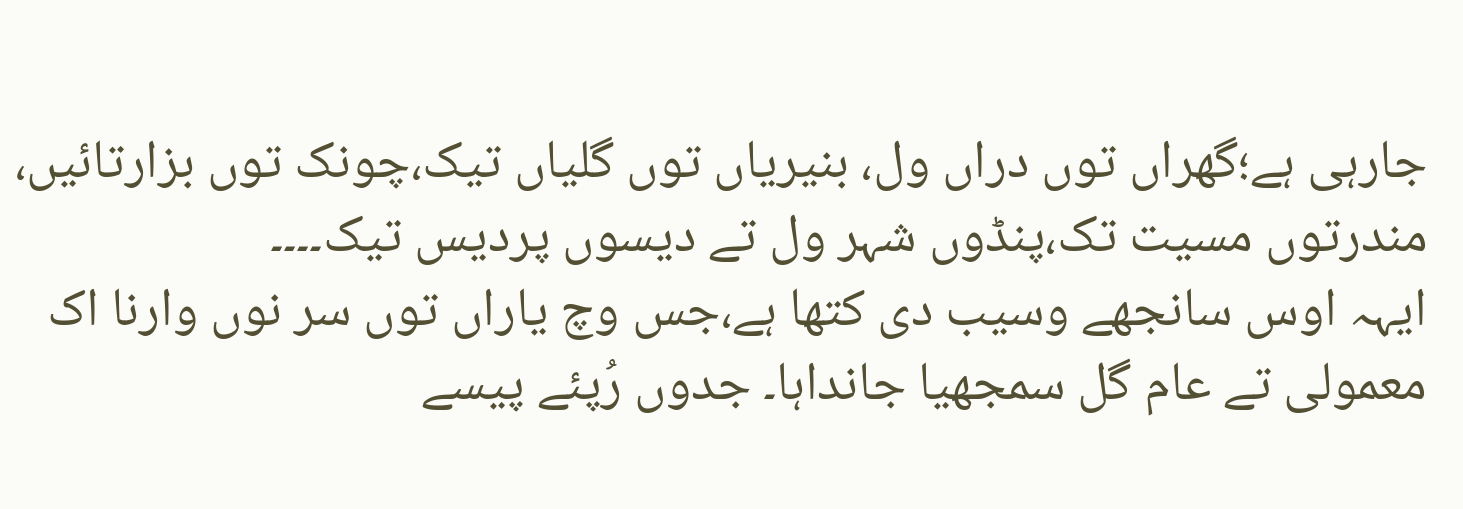جارہی ہے؛گھراں توں دراں ول، بنیریاں توں گلیاں تیک،چونک توں بزارتائیں، مندرتوں مسیت تک،پنڈوں شہر ول تے دیسوں پردیس تیک۔۔۔۔
ایہہ اوس سانجھے وسیب دی کتھا ہے،جس وچ یاراں توں سر نوں وارنا اک معمولی تے عام گل سمجھیا جانداہا۔ جدوں رُپئے پیسے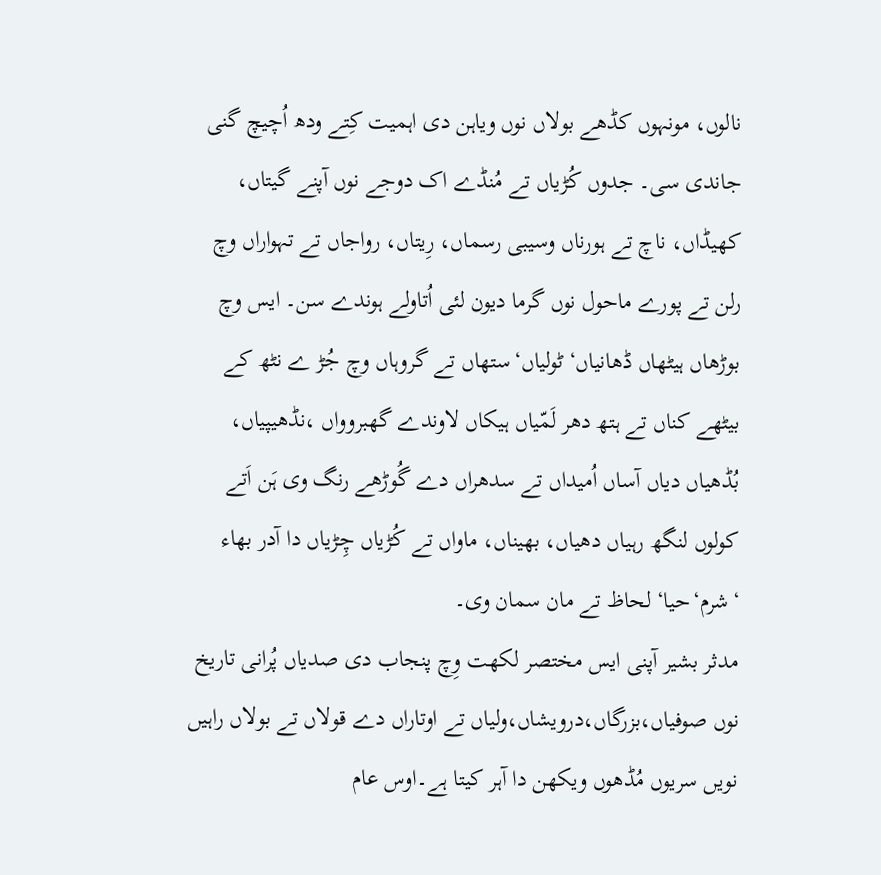نالوں، مونہوں کڈھے بولاں نوں ویاہن دی اہمیت کِتے ودھ اُچیچ گنی جاندی سی۔ جدوں کُڑیاں تے مُنڈے اک دوجے نوں آپنے گیتاں، کھیڈاں، ناچ تے ہورناں وسیبی رسماں، رِیتاں، رواجاں تے تہواراں وچ رلن تے پورے ماحول نوں گرما دیون لئی اُتاولے ہوندے سن۔ ایس وچ بوڑھاں ہیٹھاں ڈھانیاں‘ ٹولیاں‘ستھاں تے گروہاں وچ جُڑ ے نٹھ کے بیٹھے کناں تے ہتھ دھر لَمّیاں ہیکاں لاوندے گھبروواں ،نڈھیپیاں، بُڈھیاں دیاں آساں اُمیداں تے سدھراں دے گُوڑھے رنگ وی ہَن اَتے کولوں لنگھ رہیاں دھیاں، بھیناں، ماواں تے کُڑیاں چِڑیاں دا آدر بھاء ‘شرم‘حیا‘ لحاظ تے مان سمان وی۔
مدثر بشیر آپنی ایس مختصر لکھت وِچ پنجاب دی صدیاں پُرانی تاریخ نوں صوفیاں،بزرگاں،درویشاں،ولیاں تے اوتاراں دے قولاں تے بولاں راہیں نویں سریوں مُڈھوں ویکھن دا آہر کیتا ہے۔اوس عام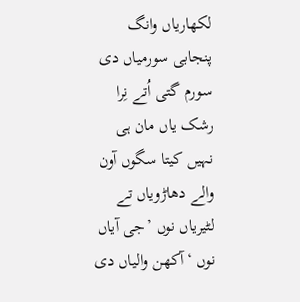لکھاریاں وانگ پنجابی سورمیاں دی سورم گتی اُتے نِرا رشک یاں مان ہی نہیں کیتا سگوں آون والے دھاڑویاں تے لٹیریاں نوں ’جی آیاں نوں ‘آکھن والیاں دی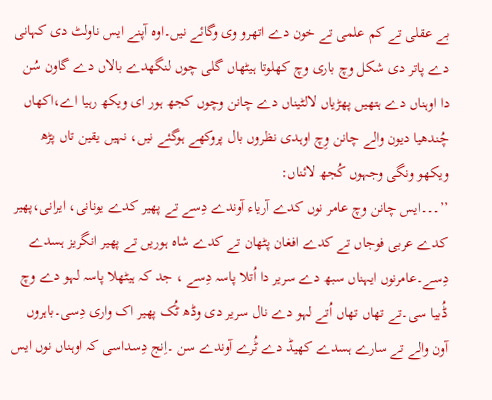بے عقلی تے کم علمی تے خون دے اتھرو وی وگائے نیں۔اوہ آپنے ایس ناولٹ دی کہانی دے پاتر دی شکل وچ باری وچ کھلوتا ہیٹھاں گلی چوں لنگھدے بالاں دے گاون سُن دا اوہناں دے ہتھیں پھڑیاں لالٹیناں دے چانن وچوں کجھ ہور ای ویکھ رہیا اے،اکھاں چُندھیا دیون والے چانن وِچ اوہدی نظروں بال پروکھے ہوگئے نیں، نہیں یقین تاں پڑھ ویکھو ونگی وجہوں کُجھ لائناں:
’’۔۔۔ایس چانن وچ عامر نوں کدے آریاء آوندے دِسے تے پھیر کدے یونانی، ایرانی،پھیر کدے عربی فوجاں تے کدے افغان پٹھان تے کدے شاہ ہوریں تے پھیر انگریز ہسدے دِسے۔عامرنوں ایہناں سبھ دے سریر دا اُتلا پاسہ دِسے ، جد کہ ہیٹھلا پاسہ لہو دے وچ ڈُبیا سی۔تے تھاں تھاں اُتے لہو دے نال سریر دی وڈھ ٹُک پھیر اک واری دِسی۔باہروں آون والے تے سارے ہسدے کھیڈ دے ٹُرے آوندے سن ۔اِنج دِسداسی کہ اوہناں نوں ایس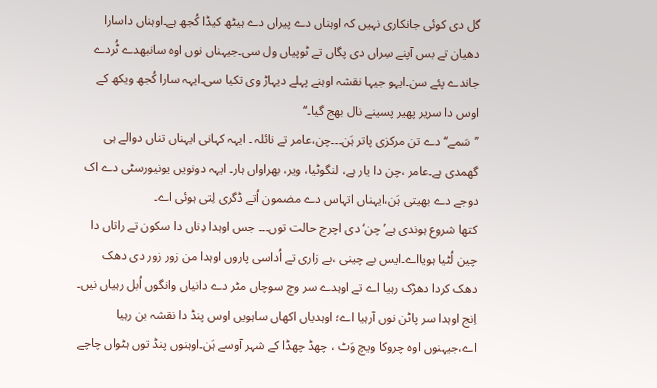گل دی کوئی جانکاری نہیں کہ اوہناں دے پیراں دے ہیٹھ کیڈا کُجھ ہے۔اوہناں داسارا دھیان تے بس آپنے سِراں دی پگاں تے ٹوپیاں ول سی۔جیہناں نوں اوہ سانبھدے ٹُردے جاندے پئے سن۔ایہو جیہا نقشہ اوہنے پہلے دیہاڑ وی تکیا سی۔ایہہ سارا کُجھ ویکھ کے اوس دا سریر پھیر پسینے نال بھج گیا۔‘‘
’’سَمے‘‘ دے تن مرکزی پاتر ہَن۔۔۔چن،عامر تے نائلہ ۔ ایہہ کہانی ایہناں تناں دوالے ہی گھمدی ہے۔عامر ،چن دا یار ہے، لنگوٹیا، ویر، بھراواں ہار۔ ایہہ دونویں یونیورسٹی دے اک دوجے دے بھیتی ہَن،ایہناں اتہاس دے مضمون اُتے ڈگری لِتی ہوئی اے۔
کتھا شروع ہوندی ہے’ چن‘ دی اچرج حالت توں۔۔۔ جس اوہدا دِناں دا سکون تے راتاں دا چین لُٹیا ہویااے۔ایس بے چینی ،بے زاری تے اُداسی پاروں اوہدا من زور زور دی دھک دھک کردا دھڑک رہیا اے تے اوہدے سر وچ سوچاں مٹر دے دانیاں وانگوں اُبل رہیاں نیں۔ اِنج اوہدا سر پاٹن نوں آرہیا اے؛ اوہدیاں اکھاں ساہویں اوس پنڈ دا نقشہ بن رہیا اے،جیہنوں اوہ چروکا ویچ وَٹ ، چھڈ چھڈا کے شہر آوسے ہَن۔اوہنوں پنڈ توں ہٹواں چاچے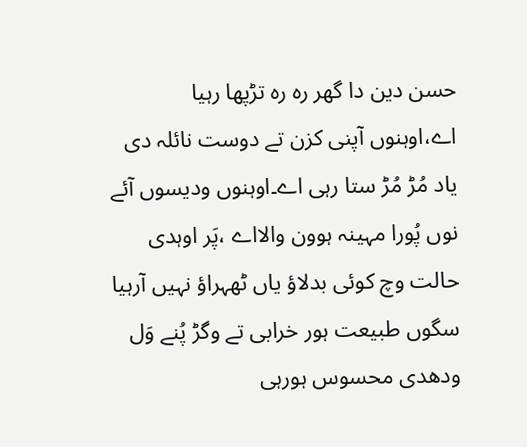حسن دین دا گھر رہ رہ تڑپھا رہیا اے،اوہنوں آپنی کزن تے دوست نائلہ دی یاد مُڑ مُڑ ستا رہی اے۔اوہنوں ودیسوں آئے نوں پُورا مہینہ ہوون والااے ،پَر اوہدی حالت وچ کوئی بدلاؤ یاں ٹھہراؤ نہیں آرہیا سگوں طبیعت ہور خرابی تے وگڑ پُنے وَل ودھدی محسوس ہورہی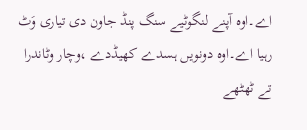اے۔اوہ آپنے لنگوٹیے سنگ پنڈ جاون دی تیاری وَٹ رہیا اے۔اوہ دونویں ہسدے کھیڈدے ،وچار وٹاندرا تے ٹھٹھے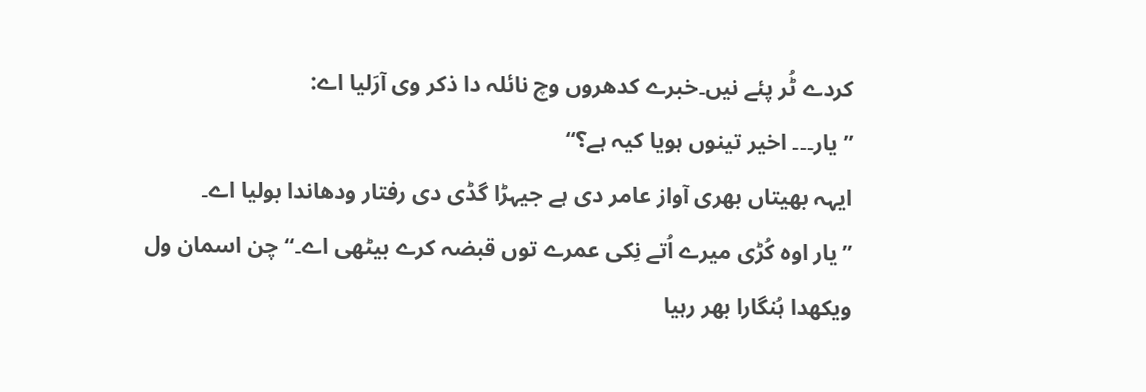کردے ٹُر پئے نیں۔خبرے کدھروں وچ نائلہ دا ذکر وی آرَلیا اے:
’’یار۔۔۔ اخیر تینوں ہویا کیہ ہے؟‘‘
ایہہ بھیتاں بھری آواز عامر دی ہے جیہڑا گڈی دی رفتار ودھاندا بولیا اے۔
’’یار اوہ کُڑی میرے اُتے نِکی عمرے توں قبضہ کرے بیٹھی اے۔‘‘چن اسمان ول ویکھدا ہُنگارا بھر رہیا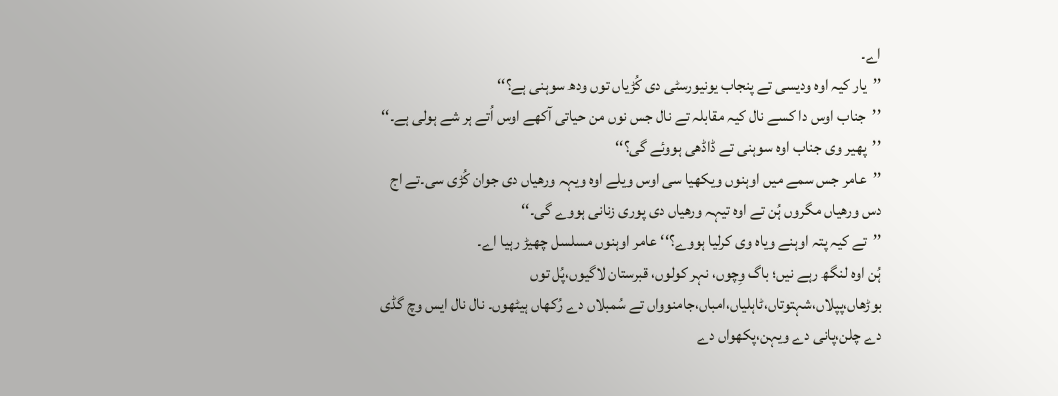اے۔
’’یار کیہ اوہ ودیسی تے پنجاب یونیورسٹی دی کُڑیاں توں ودھ سوہنی ہے؟‘‘
’’جناب اوس دا کسے نال کیہ مقابلہ تے نال جس نوں من حیاتی آکھے اوس اُتے ہر شے ہولی ہے۔‘‘
’’پھیر وی جناب اوہ سوہنی تے ڈاڈھی ہووئے گی؟‘‘
’’عامر جس سمے میں اوہنوں ویکھیا سی اوس ویلے اوہ ویہہ ورھیاں دی جوان کُڑی سی۔تے اج دس ورھیاں مگروں ہُن تے اوہ تیہہ ورھیاں دی پوری زنانی ہووے گی۔‘‘
’’تے کیہ پتہ اوہنے ویاہ وی کرلیا ہووے؟‘‘ عامر اوہنوں مسلسل چھیڑ رہیا اے۔
ہُن اوہ لنگھ رہے نیں؛ باگ وِچوں، نہر کولوں، قبرستان لاگیوں،پُل توں بوڑھاں،پپلاں،شہتوتاں،ٹاہلیاں،امباں،جامنوواں تے سُمبلاں دے رُکھاں ہیٹھوں۔ نال نال ایس وچ گڈی دے چلن،پانی دے ویہن،پکھواں دے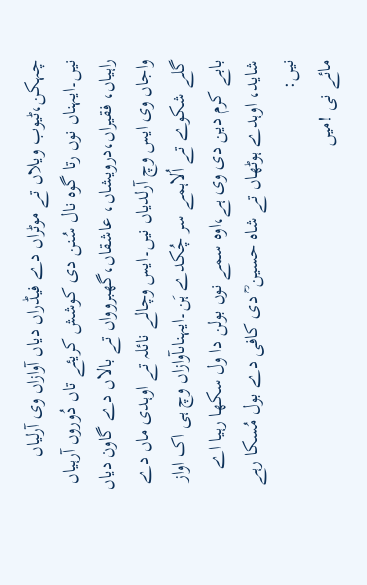چہکن،ٹیوب ویلاں تے موٹراں دے فیڈراں دیاں آوازاں وی آرلیاں نیں۔ایہناں نوں رتا گوہ نال سُنن دی کوشش کریئے تاں دُوروں آرہیاں راہیاں، فقیراں،درویشاں، عاشقاں،گھبروواں تے بالاں دے گاون دیاں واجاں وی ایس وچ آرلدیاں نیں۔ایس وچالے نائلہ تے اوہدی ماں دے گلے شکوے تے اُلاہمے سر چُکدے ہَن۔ایہناںآوازاں وچ ہی اک اواز بابے کرم دین دی وی ہے،اوہ سمے نوں بولن دا ول سکھا رہیا اے شاید، اوہدے ہوٹھاں تے شاہ حسین ؒ دی کافی دے بول مُسکا رہے نیں:
مائے نی !میں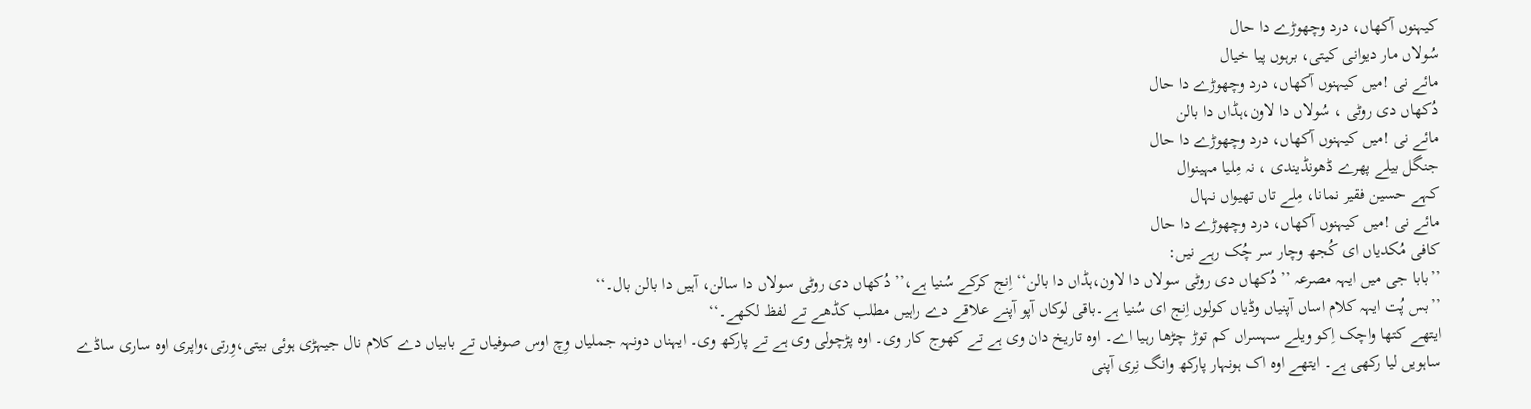کیہنوں آکھاں، درد وچھوڑے دا حال
سُولاں مار دیوانی کیتی، برہوں پیا خیال
مائے نی !میں کیہنوں آکھاں، درد وچھوڑے دا حال
دُکھاں دی روٹی ، سُولاں دا لاون،ہڈاں دا بالن
مائے نی !میں کیہنوں آکھاں، درد وچھوڑے دا حال
جنگل بیلے پھرے ڈھونڈیندی ، نہ مِلیا مہینوال
کہے حسین فقیر نمانا، مِلے تاں تھیواں نہال
مائے نی !میں کیہنوں آکھاں، درد وچھوڑے دا حال
کافی مُکدیاں ای کُجھ وچار سر چُک رہے نیں:
’’بابا جی میں ایہہ مصرعہ ’’دُکھاں دی روٹی سولاں دا لاون،ہڈاں دا بالن‘‘ اِنج کرکے سُنیا ہے،’’دُکھاں دی روٹی سولاں دا سالن، آہیں دا بالن بال۔‘‘
’’بس پُت ایہہ کلام اساں آپنیاں وڈیاں کولوں اِنج ای سُنیا ہے۔باقی لوکاں آپو آپنے علاقے دے راہیں مطلب کڈھے تے لفظ لکھے۔‘‘
ایتھے کتھا واچک اِکو ویلے سہسراں کم توڑ چڑھا رہیا اے۔ اوہ تاریخ دان وی ہے تے کھوج کار وی۔ اوہ پڑچولی وی ہے تے پارکھ وی۔ ایہناں دونہہ جملیاں وِچ اوس صوفیاں تے بابیاں دے کلام نال جیہڑی ہوئی بیتی،وِرتی،واپری اوہ ساری ساڈے ساہویں لیا رکھی ہے۔ ایتھے اوہ اک ہونہار پارکھ وانگ نِری آپنی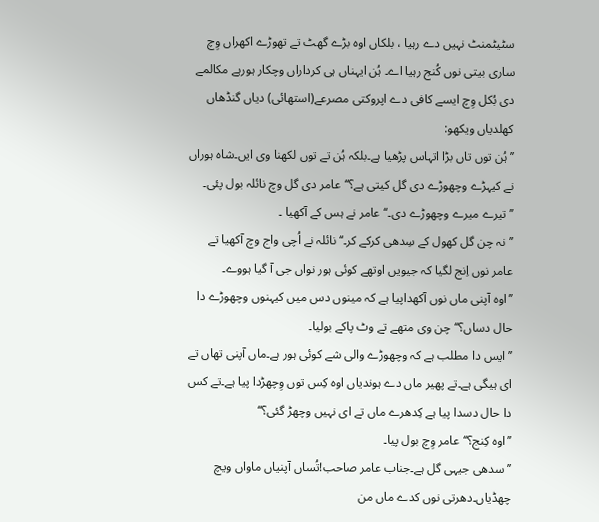سٹیٹمنٹ نہیں دے رہیا ، بلکاں اوہ بڑے گھٹ تے تھوڑے اکھراں وِچ ساری بیتی نوں کُنج رہیا اے۔ ہُن ایہناں ہی کرداراں وچکار ہورہے مکالمے دی بُکل وِچ ایسے کافی دے اپروکتی مصرعے(استھائی) دیاں گنڈھاں کھلدیاں ویکھو:
’’ ہُن توں تاں بڑا اتہاس پڑھیا ہے۔بلکہ ہُن تے توں لکھنا وی ایں۔شاہ ہوراں نے کیہڑے وچھوڑے دی گل کیتی ہے؟‘‘عامر دی گل وچ نائلہ بول پئی۔
’’تیرے میرے وچھوڑے دی۔‘‘عامر نے ہس کے آکھیا ۔
’’نہ چن گل کھول کے سِدھی کرکے کر۔‘‘نائلہ نے اُچی واج وچ آکھیا تے عامر نوں اِنج لگیا کہ جیویں اوتھے کوئی ہور نواں جی آ گیا ہووے۔
’’اوہ آپنی ماں نوں آکھداپیا ہے کہ مینوں دس میں کیہنوں وچھوڑے دا حال دساں؟‘‘چن وی متھے تے وٹ پاکے بولیا۔
’’ایس دا مطلب ہے کہ وچھوڑے والی شے کوئی ہور ہے۔ماں آپنی تھاں تے ای ہیگی ہے۔تے پھیر ماں دے ہوندیاں اوہ کِس توں وِچھڑدا پیا ہے۔تے کس دا حال دسدا پیا ہے کِدھرے ماں تے ای نہیں وچھڑ گئی؟‘‘
’’اوہ کِنج؟‘‘عامر وِچ بول پیا۔
’’سدھی جیہی گل ہے۔جناب عامر صاحب!تُساں آپنیاں ماواں ویچ چھڈیاں۔دھرتی نوں کدے ماں من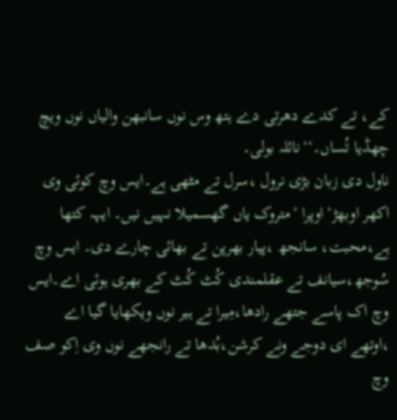کے، تے کدے دھرتی دے ہتھ وس نوں سانبھن والیاں نوں ویچ چھڈیا تُساں۔‘‘نائلہ بولی۔
ناول دی زبان بڑی نرول ،سرل تے مٹھی ہے۔ایس وچ کوئی وی اکھر اوبھڑ‘اوپرا ‘متروک یاں گھسمیلا نہیں نیں۔ ایہہ کتھا ہے،محبت، سانجھ ،پیار بھرپن تے بھائی چارے دی۔ ایس وچ سُوجھ،سیانف تے عقلمندی کُٹ کُٹ کے بھری ہوئی اے۔ایس وچ اک پاسے جتھے رادھا،مِیرا تے ہیر نوں ویکھایا گیا اے ،اوتھے ای دوجے ونے کرشن،بُدھا تے رانجھے نوں وی اِکو صف وچ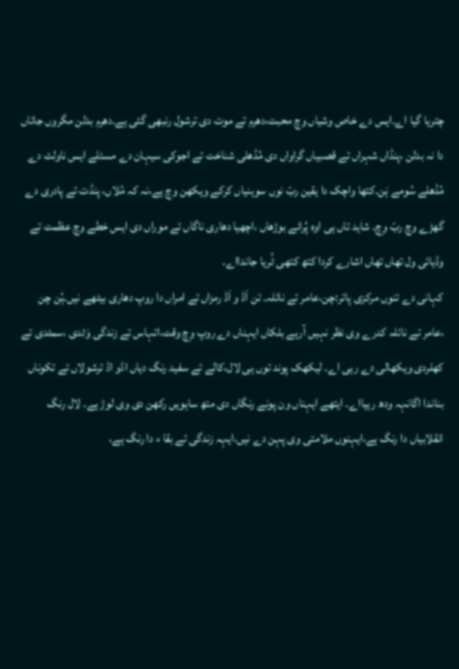چتریا گیا اے۔ایس دے خاص وشیاں وچ محبت،دھرم تے موت دی ترشول رنبھی گئی ہے۔دھرم بدلن مگروں جاتاں دا نہ بدلن ،پنڈاں شہراں تے قصبیاں گراواں دی مُڈھلی شناخت تے اجوکی سیہان دے مسئلے ایس ناولٹ دے مُڈھلے سُومے ہَن۔کتھا واچک دا یقین ربّ نوں سوہنیاں کرکے ویکھن وچ ہے،نہ کہ مُلاں، پنڈت تے پادری دے گھڑے وچ ربّ وِچ۔ شاید تاں ہی اوہ پُرانے بوڑھاں ،اچھیا دھاری ناگاں تے موراں دی ایس خطے وچ عظمت تے وڈیائی ول تھاں تھاں اشارے کردا کتھ کتھی ٹُریا جاندااے۔
کہانی دے تنوں مرکزی پاتر:چن،عامر تے نائلہ۔ تن اَڈ و اَڈ رمزاں تے امراں دا روپ دھاری بیٹھے نیں۔ہُن چن ،عامر تے نائلہ کدرے وی نظر نہیں آرہے بلکاں ایہناں دے روپ وِچ وقت،اتہاس تے زندگی وَٹدی ،سمٹدی تے کھلردی ویکھالی دے رہی اے۔ لیکھک پوند توں ہی لال،کالے تے سفید رنگ دیاں اڈو اڈ ترشولاں تے تکوناں بناندا اگانہہ ودھ رہیااے۔ ایتھے ایہناں ون پونے رنگاں دی متھ ساہویں رکھن دی وی لوڑ ہے۔ لال رنگ انقلابیاں دا رنگ ہے،ایہنوں ملامتی وی پہن دے نیں،ایہہ زندگی تے بقا ء دا رنگ ہے،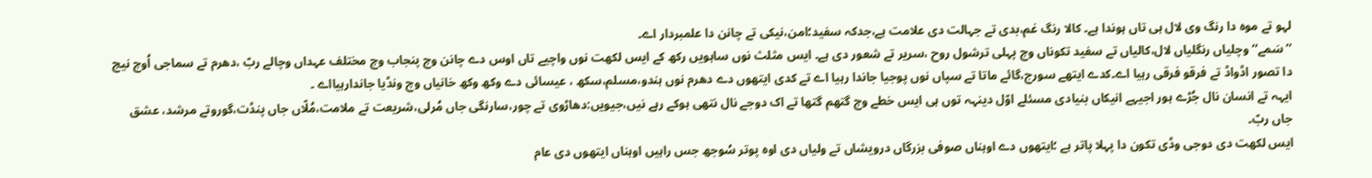لہو تے موہ دا رنگ وی لال ہی تاں ہوندا ہے۔ کالا رنگ غم،بدی تے جہالت دی علامت ہے،جدکہ سفید؛امن،نیکی تے چانن دا علمبردار اے۔
’’سَمے‘‘ وچلیاں رنگلیاں لال،کالیاں تے سفید تکوناں وچ پہلی ترشول روح ،سریر تے شعور دی ہے۔ ایس مثلث نوں ساہویں رکھ کے ایس لکھت نوں واچیے تاں اوس دے چانن وچ پنجاب وچ مختلف عہداں وچالے ربّ ،دھرم تے سماجی اُوچ نیچ دا تصور اڈواڈ تے فرقو فرقی رہیا اے۔کدے ایتھے سورج،گائے ماتا تے سپاں نوں پوجیا جاندا رہیا اے تے کدی ایتھوں دے دھرم نوں ہندو،مسلم،سکھ ، عیسائی دے وکھ وکھ خانیاں وچ ونڈیا جاندارہیااے ۔
ایہہ تے انسان نال جُڑے ہور اجیہے انیکاں بنیادی مسئلے اوّل دینہہ توں ہی ایس خطے وچ گتھم گتھا تے اک دوجے نال نتھی ہوکے رہے نیں،جیویں:دھاڑوی تے چور،سارنگی جاں مُرلی،شریعت تے ملامت،مُلّاں جاں پنڈت،گوروتے مرشد، عشق جاں ربّ۔
ایس لکھت دی دوجی وڈی تکون دا پہلا پاتر ہے ؛ایتھوں دے اوہناں صوفی بزرگاں درویشاں تے ولیاں دی اوہ پوتر سُوجھ جس راہیں اوہناں ایتھوں دی عام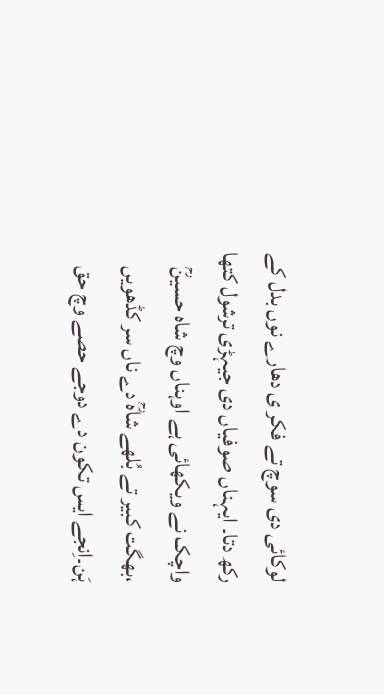لوکائی دی سوچ تے فکر ی دھارے نوں بدل کے رکھ دتا۔ ایہناں صوفیاں دی جیہڑی ترشول کتھا واچک نے ویکھائی ہے اوہناں وچ شاہ حسینؒ ،بھگت کبیر تے بُلھے شاہؒ دے ناں سر کڈھویں ہَن۔اِنجے ایس تکون دے دوجے حصے وچ حق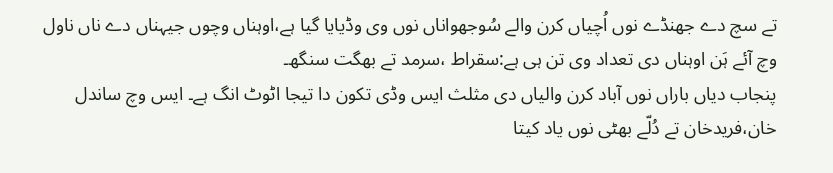تے سچ دے جھنڈے نوں اُچیاں کرن والے سُوجھواناں نوں وی وڈیایا گیا ہے،اوہناں وچوں جیہناں دے ناں ناول وچ آئے ہَن اوہناں دی تعداد وی تن ہی ہے:سقراط ،سرمد تے بھگت سنگھ۔
پنجاب دیاں باراں نوں آباد کرن والیاں دی مثلث ایس وڈی تکون دا تیجا اٹوٹ انگ ہے۔ ایس وچ ساندل خان،فریدخان تے دُلّے بھٹی نوں یاد کیتا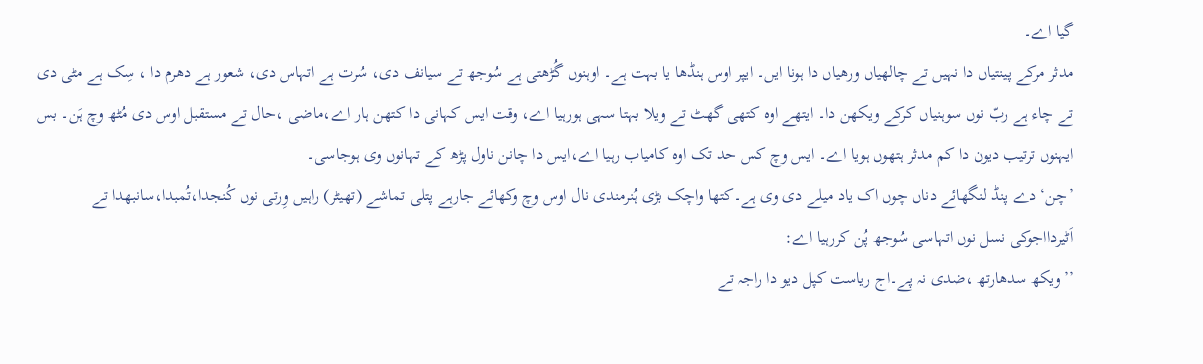گیا اے۔
مدثر مرکے پینتیاں دا نہیں تے چالھیاں ورھیاں دا ہونا ایں۔ ایپر اوس ہنڈھا یا بہت ہے۔ اوہنوں گُڑھتی ہے سُوجھ تے سیانف دی، سُرت ہے اتہاس دی، شعور ہے دھرم دا ، سِک ہے مٹی دی تے چاء ہے ربّ نوں سوہنیاں کرکے ویکھن دا۔ ایتھے اوہ کتھی گھٹ تے ویلا بہتا سہی ہورہیا اے، وقت ایس کہانی دا کتھن ہار اے،ماضی ،حال تے مستقبل اوس دی مُٹھ وچ ہَن۔ بس ایہنوں ترتیب دیون دا کم مدثر ہتھوں ہویا اے۔ ایس وچ کس حد تک اوہ کامیاب رہیا اے،ایس دا چانن ناول پڑھ کے تہانوں وی ہوجاسی۔
’چن‘دے پنڈ لنگھائے دناں چوں اک یاد میلے دی وی ہے۔کتھا واچک بڑی ہُنرمندی نال اوس وچ وکھائے جارہے پتلی تماشے (تھیٹر) راہیں وِرتی نوں کُنجدا،تُمبدا،سانبھدا تے اَٹیردااجوکی نسل نوں اتہاسی سُوجھ پُن کررہیا اے:
’’ویکھ سدھارتھ ،ضدی نہ پے۔اج ریاست کپل دیو دا راجہ تے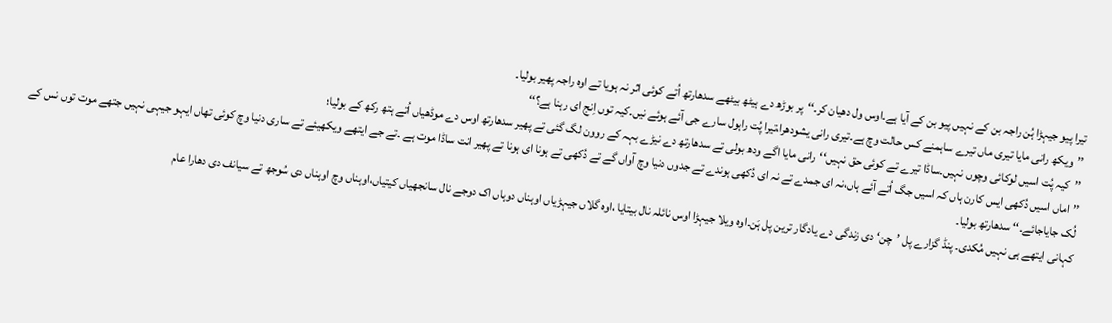تیرا پیو جیہڑا ہُن راجہ بن کے نہیں پیو بن کے آیا ہے۔اوس ول دھیان کر۔‘‘پر بوڑھ دے ہیٹھ بیٹھے سدھارتھ اُتے کوئی اثر نہ ہویا تے اوہ راجہ پھیر بولیا۔
’’ویکھ رانی مایا تیری ماں تیرے ساہمنے کس حالت وچ ہے۔تیری رانی یشودھرا،تیرا پُت راہول سارے جی آئے ہوئے نیں۔کیہ توں اِنج ای رہنا ہے؟‘‘
’’کیہ پُت اسیں لوکائی وچوں نہیں۔ساڈا تیرے تے کوئی حق نہیں‘‘رانی مایا اگے ودھ بولی تے سدھارتھ دے نیڑے بہہ کے روون لگ گئی تے پھیر سدھارتھ اوس دے موڈھیاں اُتے ہتھ رکھ کے بولیا؛
’’اماں اسیں دُکھی ایس کارن ہاں کہ اسیں جگ اُتے آئے ہاں،نہ ای جمدے تے نہ ای دُکھی ہوندے تے جدوں دنیا وچ آواں گے تے دُکھی تے ہونا ای ہونا تے پھیر انت ساڈا موت ہے ۔تے جے ایتھے ویکھیئے تے ساری دنیا وچ کوئی تھاں ایہو جیہی نہیں جتھے موت توں نس کے لُک جایاجائے۔‘‘ سدھارتھ بولیا۔
کہانی ایتھے ہی نہیں مُکدی۔ پنڈ گزارے پل ’چن‘ دی زندگی دے یادگار ترین پل ہَن۔اوہ ویلا جیہڑا اوس نائلہ نال بیتایا ،اوہ گلاں جیہڑیاں اوہناں دوہاں اک دوجے نال سانجھیاں کیتیاں،اوہناں وچ اوہناں دی سُوجھ تے سیانف دی دھارا عام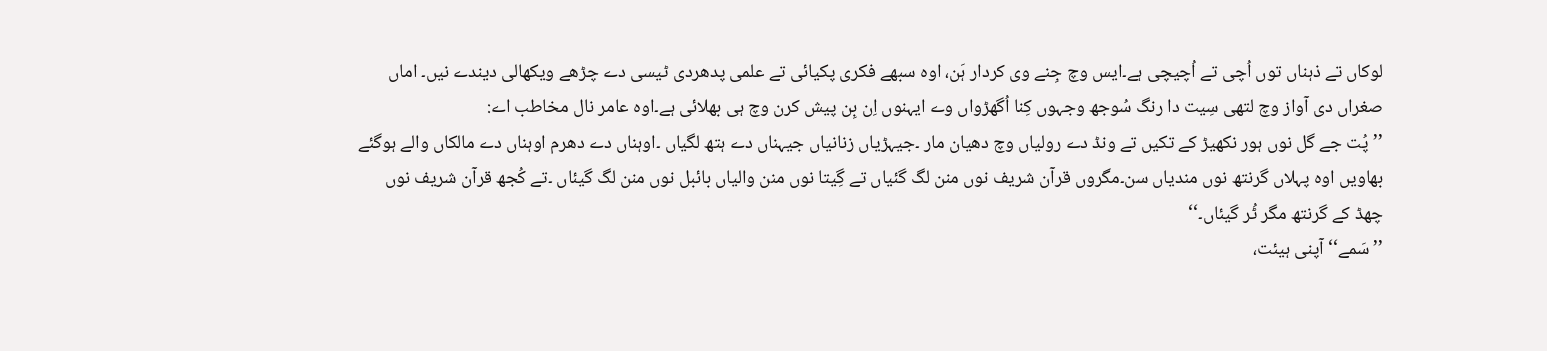لوکاں تے ذہناں توں اُچی تے اُچیچی ہے۔ایس وچ جِنے وی کردار ہَن، اوہ سبھے فکری پکیائی تے علمی پدھردی ٹیسی دے چڑھے ویکھالی دیندے نیں۔ اماں صغراں دی آواز وچ لتھی سِیت دا رنگ سُوجھ وجہوں کِنا اُگھڑواں وے ایہنوں اِن بِن پیش کرن وچ ہی بھلائی ہے۔اوہ عامر نال مخاطب اے:
’’پُت جے گل نوں ہور نکھیڑ کے تکیں تے ونڈ دے رولیاں وچ دھیان مار ۔جیہڑیاں زنانیاں جیہناں دے ہتھ لگیاں ۔اوہناں دے دھرم اوہناں دے مالکاں والے ہوگئے بھاویں اوہ پہلاں گرنتھ نوں مندیاں سن۔مگروں قرآن شریف نوں منن لگ گئیاں تے گِیتا نوں منن والیاں بائبل نوں منن لگ گیئاں ۔تے کُجھ قرآن شریف نوں چھڈ کے گرنتھ مگر ٹُر گیئاں۔‘‘
’’سَمے‘‘ آپنی ہیئت،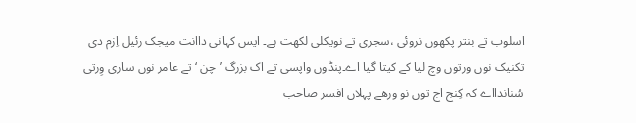اسلوب تے بنتر پکھوں نروئی ،سجری تے نویکلی لکھت ہے۔ ایس کہانی داانت میجک رئیل اِزم دی تکنیک نوں ورتوں وچ لیا کے کیتا گیا اے۔پنڈوں واپسی تے اک بزرگ ’چن ‘ تے عامر نوں ساری وِرتی سُناندااے کہ کِنج اج توں نو ورھے پہلاں افسر صاحب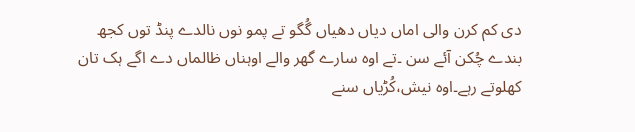دی کم کرن والی اماں دیاں دھیاں گُگو تے پمو نوں نالدے پنڈ توں کجھ بندے چُکن آئے سن ۔تے اوہ سارے گھر والے اوہناں ظالماں دے اگے ہک تان کھلوتے رہے۔اوہ نیش،کُڑیاں سنے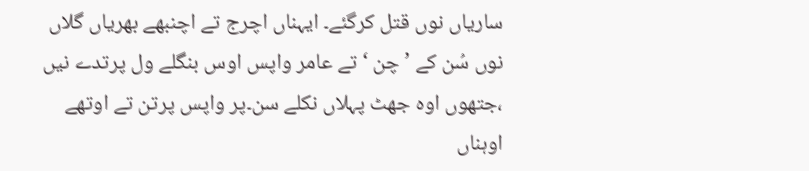ساریاں نوں قتل کرگئے۔ ایہناں اچرج تے اچنبھے بھریاں گلاں نوں سُن کے ’چن ‘ تے عامر واپس اوس بنگلے ول پرتدے نیں ،جتھوں اوہ جھٹ پہلاں نکلے سن۔پر واپس پرتن تے اوتھے اوہناں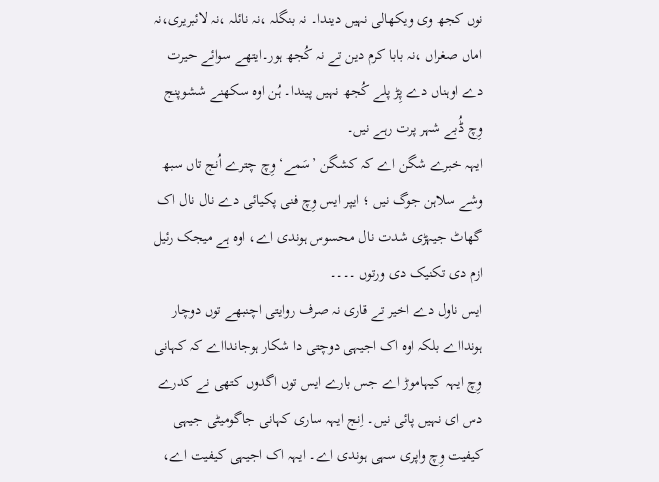نوں کجھ وی ویکھالی نہیں دیندا۔ نہ بنگلہ ،نہ نائلہ ،نہ لائبریری،نہ اماں صغراں ،نہ بابا کرم دین تے نہ کُجھ ہور۔ایتھے سوائے حیرت دے اوہناں دے پِڑ پلے کُجھ نہیں پیندا۔ ہُن اوہ سکھنے ششوپنج وِچ ڈُبے شہر پرت رہے نیں۔
ایہہ خبرے شگن اے کہ کشگن ’سَمے‘ وِچ چترے اُنج تاں سبھ وشے سلاہن جوگ نیں ؛ ایپر ایس وِچ فنی پکیائی دے نال نال اک گھاٹ جیہڑی شدت نال محسوس ہوندی اے، اوہ ہے میجک رئیل ازم دی تکنیک دی ورتوں ۔۔۔۔
ایس ناول دے اخیر تے قاری نہ صرف روایتی اچنبھے توں دوچار ہوندااے بلکہ اوہ اک اجیہی دوچتی دا شکار ہوجاندااے کہ کہانی وِچ ایہہ کیہاموڑ اے جس بارے ایس توں اگدوں کتھی نے کدرے دس ای نہیں پائی نیں۔ اِنج ایہہ ساری کہانی جاگومیٹی جیہی کیفیت وِچ واپری سہی ہوندی اے۔ ایہہ اک اجیہی کیفیت اے،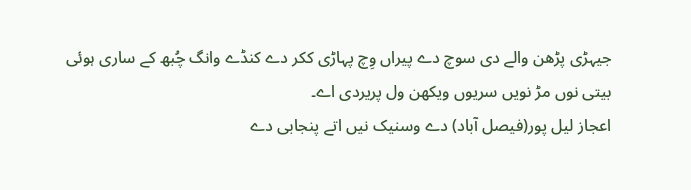جیہڑی پڑھن والے دی سوچ دے پیراں وِچ پہاڑی ککر دے کنڈے وانگ چُبھ کے ساری ہوئی بیتی نوں مڑ نویں سریوں ویکھن ول پریردی اے۔
اعجاز لیل پور(فیصل آباد) دے وسنیک نیں اتے پنجابی دے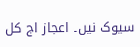سیوک نیں۔ اعجاز اج کل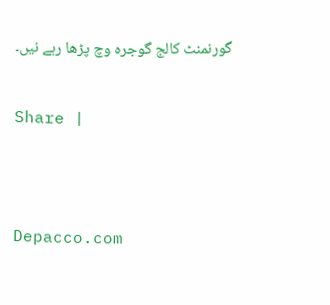گورنمنٹ کالج گوجرہ وچ پڑھا رہے نیں۔


Share |




Depacco.com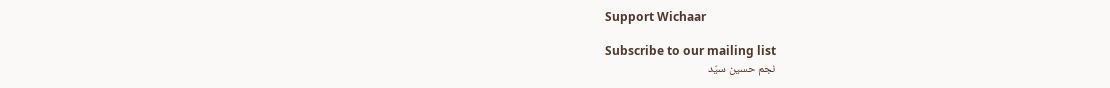Support Wichaar

Subscribe to our mailing list
نجم حسین سیّد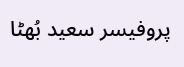پروفیسر سعید بُھٹا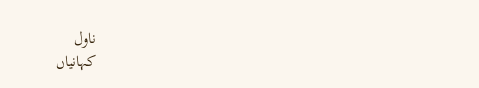ناول
کہانیاں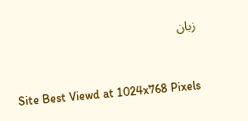زبان



Site Best Viewd at 1024x768 Pixels